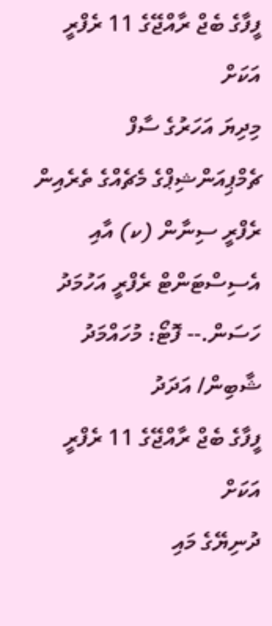ފީފާގެ ބެޖް ރާއްޖޭގެ 11 ރެފްރީ އަކަށް
މިދިޔަ އަހަރުގެ ސާފް ޗެމްޕިއަންޝިޕްގެ މެޗެއްގެ ތެރެއިން ރެފްރީ ސިނާން (ކ) އާއި އެސިސްޓަންޓް ރެފްރީ އަހުމަދު ހަސަން.-- ފޮޓޯ: މުހައްމަދު ޝާބިން/ އަދަދު
ފީފާގެ ބެޖް ރާއްޖޭގެ 11 ރެފްރީ އަކަށް
ދުނިޔޭގެ މައި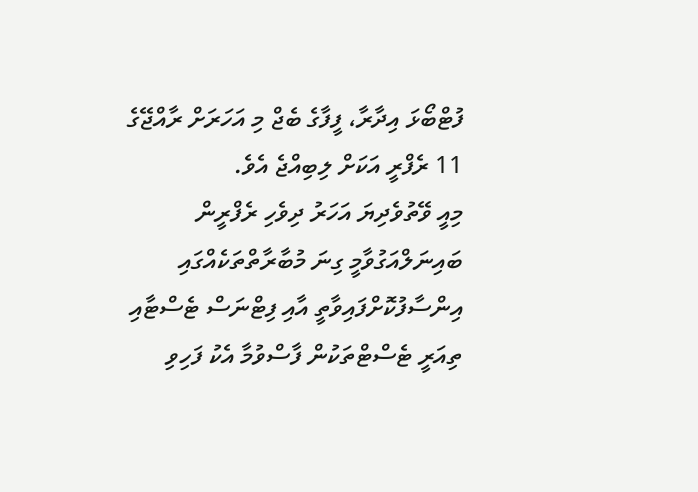ފުޓްބޯޅަ އިދާރާ، ފީފާގެ ބެޖް މި އަހަރަށް ރާއްޖޭގެ 11 ރެފްރީ އަކަށް ލިބިއްޖެ އެވެ.
މިއީ ވޭތުވެދިޔަ އަހަރު ދިވެހި ރެފްރީން ބައިނަލްއަގުވާމީ ގިނަ މުބާރާތްތަކެއްގައި އިންސާފުކޮށްފައިވާތީ އާއި ފިޓްނަސް ޓެސްޓާއި ތިއަރީ ޓެސްޓްތަކުން ފާސްވުމާ އެކު ފަހިވި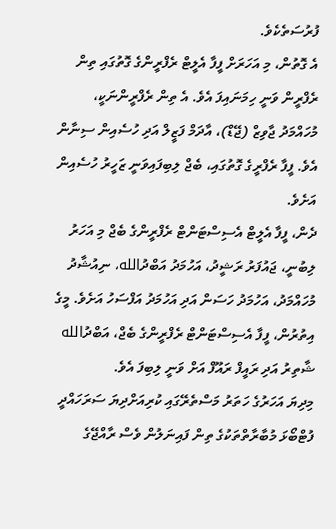ފުރުސަތެކެވެ.
އެ ގޮތުން، މި އަހަރަށް ފީފާ އެލީޓް ރެފްރީންގެ ގޮތުގައި ތިން ރެފްރީން ވަނީ ހިމަނައިފަ އެވެ. އެ ތިން ރެފްރީންނަކީ، މުހައްމަދު ޖާވިޒް (ޖޭޑް)، އާދަމް ފަޒީލް އަދި ހުސެއިން ސިނާން އެވެ. ފީފާ ރެފްރީގެ ގޮތުގައި، ބެޖް ލިބިފައިވަނީ ޒަހީރު ހުސެއިން އަށެވެ.
ދެން، ފީފާ އެލީޓް އެސިސްޓަންޓް ރެފްރީންގެ ބެޖް މި އަހަރު ލިބުނީ، ޖައުފަރު ރަޝީދު، އަހުމަދު އަބްދުالله، ނިއުޝާދު މުހައްމަދު، އަހުމަދު ހަސަން އަދި އަހުމަދު އަފްސަހު އަށެވެ. މީގެ އިތުރުން، ފީފާ އެސިސްޓަންޓް ރެފްރީންގެ ބެޖް، އަބްދުالله ޝާތިރު އަދި ރައީފް ރައޫފް އަށް ވަނީ ލިބިފަ އެވެ.
މިދިޔަ އަހަރުގެ ހަތަރު މަސްތެރޭގައި ކުރިއަށްދިޔަ ސަރަހައްދީ ފުޓްބޯޅަ މުބާރާތްތަކުގެ ތިން ފައިނަލުން ވެސް ރާއްޖޭގެ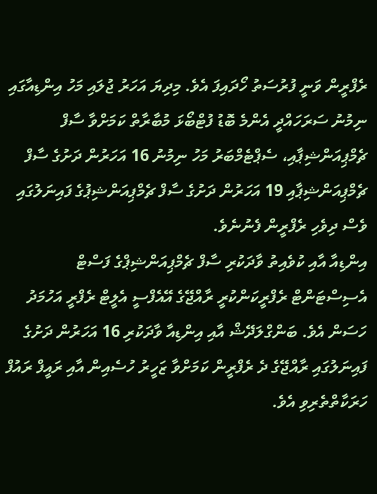ރެފްރީން ވަނީ ފުރުސަތު ހޯދައިފަ އެވެ. މިދިޔަ އަހަރު ޖުލައި މަހު އިންޑިއާގައި ނިމުނު ސަރަހައްދީ އެންމެ ބޮޑު ފުޓްބޯޅަ މުބާރާތް ކަމަށްވާ ސާފް ޗެމްޕިއަންޝިޕާއި، ސެޕްޓެމްބަރު މަހު ނިމުނު 16 އަހަރުން ދަށުގެ ސާފް ޗެމްޕިއަންޝިޕާއި 19 އަހަރުން ދަށުގެ ސާފް ޗެމްޕިއަންޝިޕުގެ ފައިނަލުގައި ވެސް ދިވެހި ރެފްރީން ފެނުނެވެ.
އިންޑިއާ އާއި ކުވެއިތު ވާދަކުރި ސާފް ޗެމްޕިއަންޝިޕްގެ ފަސްޓް އެސިސްޓަންޓް ރެފްރީކަންކުރީ ރާއްޖޭގެ އޭއެފްސީ އެލީޓް ރެފްރީ އަހުމަދު ހަސަން އެވެ. ބަންގްލަދޭޝް އާއި އިންޑިއާ ވާދަކުރި 16 އަހަރުން ދަށުގެ ފައިނަލުގައި ރާއްޖޭގެ ދެ ރެފްރީން ކަމަށްވާ ޒަހީރު ހުސެއިން އާއި ރައީފް ރައުފް ހަރަކާތްތެރިވި އެވެ.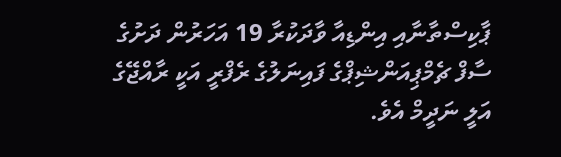ޕާކިސްތާނާއި އިންޑިއާ ވާދަކުރާ 19 އަހަރުން ދަށުގެ ސާފް ޗެމްޕިއަންޝިޕްގެ ފައިނަލުގެ ރެފްރީ އަކީ ރާއްޖޭގެ އަލީ ނަދީމް އެވެ.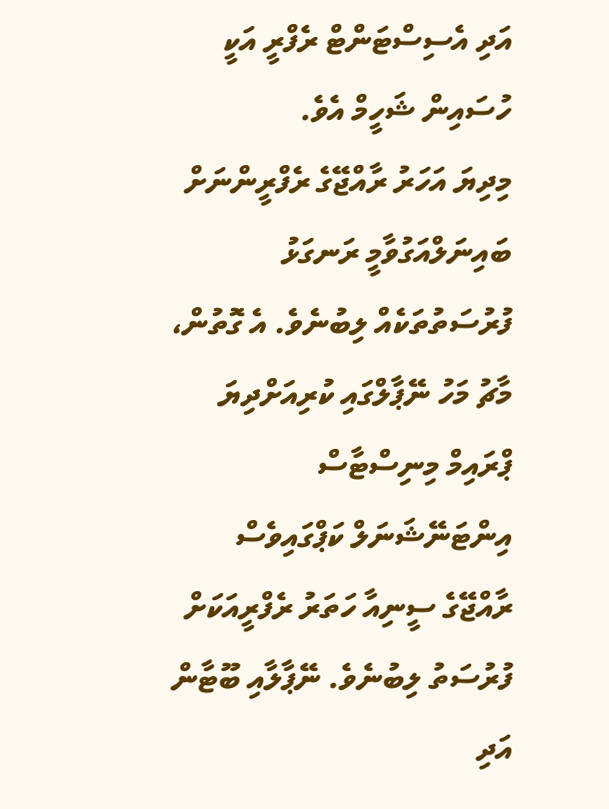އަދި އެސިސްޓަންޓް ރެފްރީ އަކީ ހުސައިން ޝަހީމް އެވެ.
މިދިޔަ އަހަރު ރާއްޖޭގެ ރެފްރީންނަށް ބައިނަލްއަގުވާމީ ރަނގަޅު ފުރުސަތުތަކެއް ލިބުނެވެ. އެ ގޮތުން، މާޗު މަހު ނޭޕާލްގައި ކުރިއަށްދިޔަ ޕްރައިމް މިނިސްޓާސް އިންޓަނޭޝަނަލް ކަޕްގައިވެސް ރާއްޖޭގެ ސީނިއާ ހަތަރު ރެފްރީއަކަށް ފުރުސަތު ލިބުނެވެ. ނޭޕާލާއި ބޫޓާން އަދި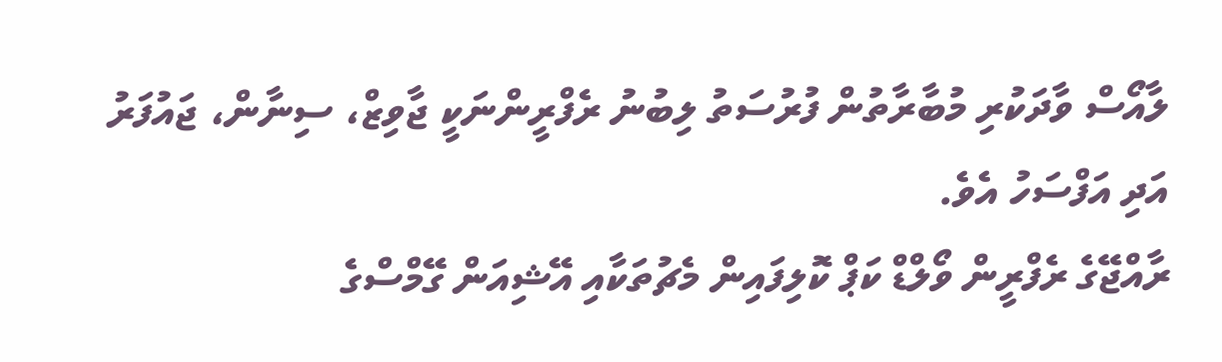ލާއޯސް ވާދަކުރި މުބާރާތުން ފުރުސަތު ލިބުނު ރެފްރީންނަކީ ޖާވިޒް، ސިނާން، ޖައުފަރު އަދި އަފްސަހު އެވެ.
ރާއްޖޭގެ ރެފްރީން ވޯލްޑް ކަޕް ކޮލިފައިން މެޗުތަކާއި އޭޝިއަން ގޭމްސްގެ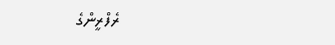ރެފްރީންގެ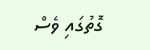ގޮތުގައި ވެސް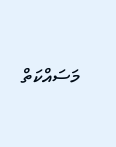މަސައްކަތް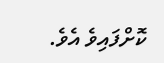ކޮށްފައިވެ އެވެ.